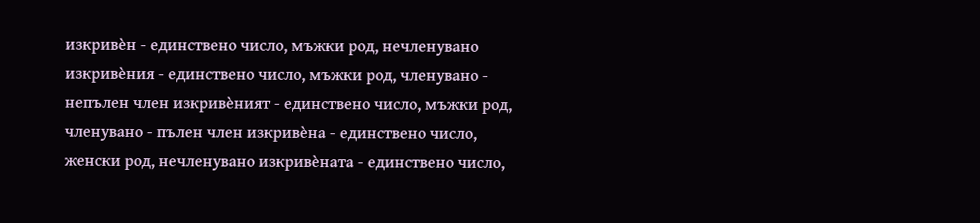изкривѐн - единствено число, мъжки род, нечленувано изкривѐния - единствено число, мъжки род, членувано - непълен член изкривѐният - единствено число, мъжки род, членувано - пълен член изкривѐна - единствено число, женски род, нечленувано изкривѐната - единствено число,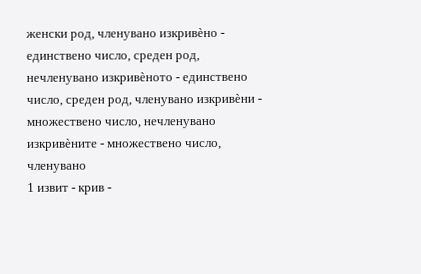женски род, членувано изкривѐно - единствено число, среден род, нечленувано изкривѐното - единствено число, среден род, членувано изкривѐни - множествено число, нечленувано изкривѐните - множествено число, членувано
1 извит - крив -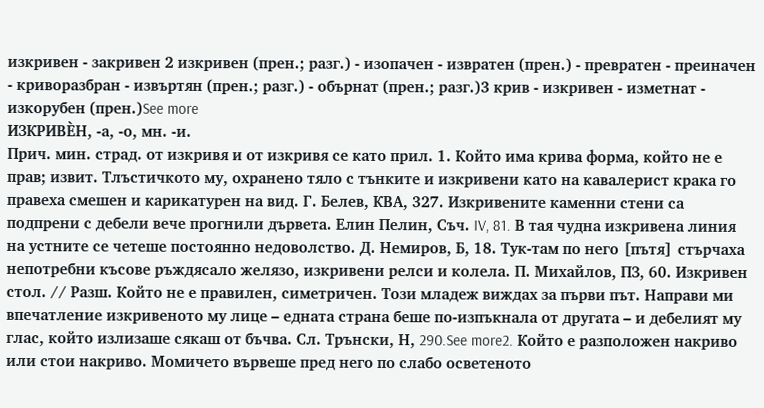изкривен - закривен 2 изкривен (прен.; разг.) - изопачен - извратен (прен.) - превратен - преиначен - криворазбран - извъртян (прен.; разг.) - обърнат (прен.; разг.)3 крив - изкривен - изметнат - изкорубен (прен.)See more
ИЗКРИВЀН, -а, -о, мн. -и.
Прич. мин. страд. от изкривя и от изкривя се като прил. 1. Който има крива форма, който не е прав; извит. Тлъстичкото му, охранено тяло с тънките и изкривени като на кавалерист крака го правеха смешен и карикатурен на вид. Г. Белев, КВА, 327. Изкривените каменни стени са подпрени с дебели вече прогнили дървета. Елин Пелин, Съч. IV, 81. В тая чудна изкривена линия на устните се четеше постоянно недоволство. Д. Немиров, Б, 18. Тук-там по него [пътя] стърчаха непотребни късове ръждясало желязо, изкривени релси и колела. П. Михайлов, ПЗ, 60. Изкривен стол. // Разш. Който не е правилен, симетричен. Този младеж виждах за първи път. Направи ми впечатление изкривеното му лице – едната страна беше по-изпъкнала от другата – и дебелият му глас, който излизаше сякаш от бъчва. Сл. Трънски, Н, 290.See more2. Който е разположен накриво или стои накриво. Момичето вървеше пред него по слабо осветеното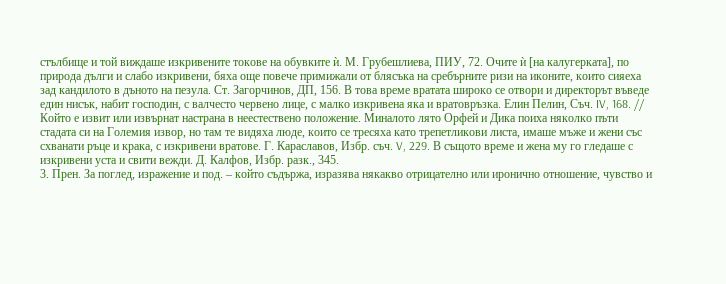стълбище и той виждаше изкривените токове на обувките ѝ. М. Грубешлиева, ПИУ, 72. Очите ѝ [на калугерката], по природа дълги и слабо изкривени, бяха още повече примижали от блясъка на сребърните ризи на иконите, които сияеха зад кандилото в дъното на пезула. Ст. Загорчинов, ДП, 156. В това време вратата широко се отвори и директорът въведе един нисък, набит господин, с валчесто червено лице, с малко изкривена яка и вратовръзка. Елин Пелин, Съч. IV, 168. // Който е извит или извърнат настрана в неестествено положение. Миналото лято Орфей и Дика поиха няколко пъти стадата си на Големия извор, но там те видяха люде, които се тресяха като трепетликови листа, имаше мъже и жени със схванати ръце и крака, с изкривени вратове. Г. Караславов, Избр. съч. V, 229. В същото време и жена му го гледаше с изкривени уста и свити вежди. Д. Калфов, Избр. разк., 345.
3. Прен. За поглед, изражение и под. – който съдържа, изразява някакво отрицателно или иронично отношение, чувство и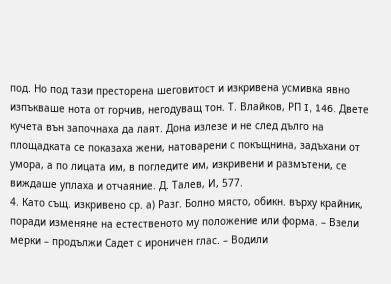под. Но под тази престорена шеговитост и изкривена усмивка явно изпъкваше нота от горчив, негодуващ тон. Т. Влайков, РП I, 146. Двете кучета вън започнаха да лаят. Дона излезе и не след дълго на площадката се показаха жени, натоварени с покъщнина, задъхани от умора, а по лицата им, в погледите им, изкривени и размътени, се виждаше уплаха и отчаяние. Д. Талев, И, 577.
4. Като същ. изкривено ср. а) Разг. Болно място, обикн. върху крайник, поради изменяне на естественото му положение или форма. – Взели мерки – продължи Садет с ироничен глас. – Водили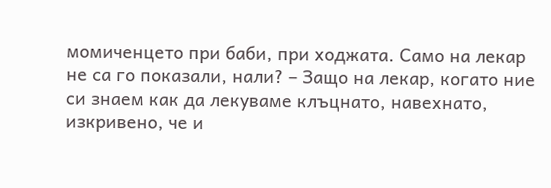момиченцето при баби, при ходжата. Само на лекар не са го показали, нали? – Защо на лекар, когато ние си знаем как да лекуваме клъцнато, навехнато, изкривено, че и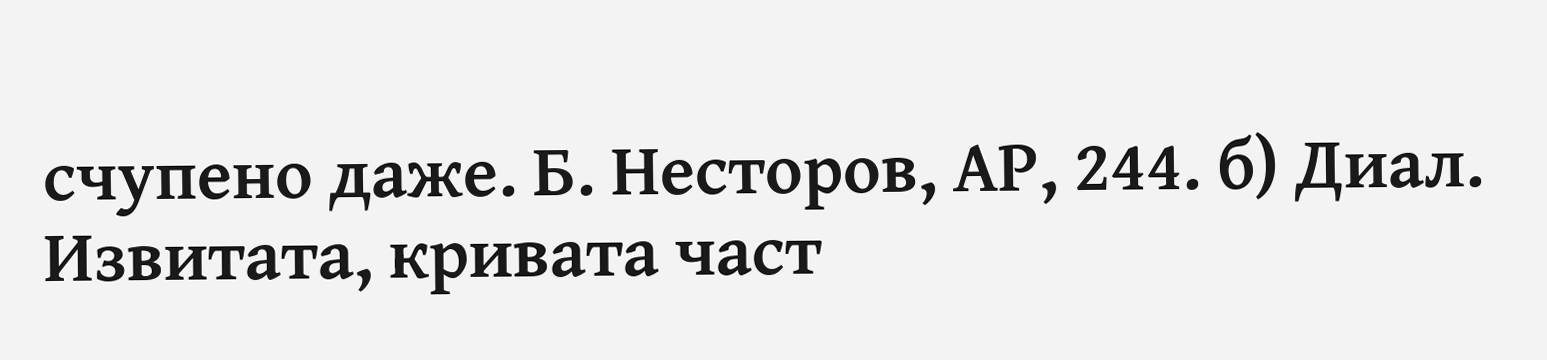счупено даже. Б. Несторов, АР, 244. б) Диал. Извитата, кривата част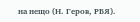на нещо (Н. Геров, РБЯ).